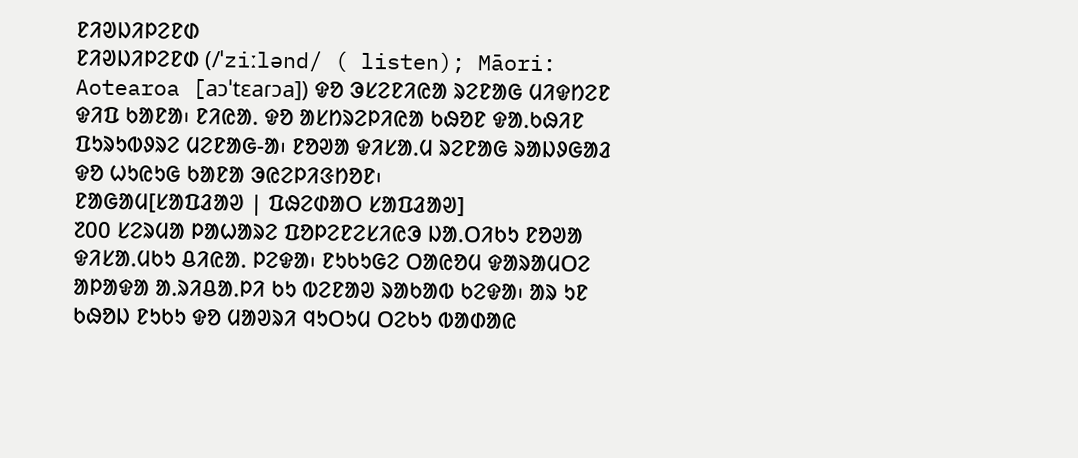ᱱᱤᱣᱡᱤᱞᱮᱱᱰ
ᱱᱤᱣᱡᱤᱞᱮᱱᱰ (/ˈziːlənd/ ( listen); Māori: Aotearoa [aɔˈtɛaɾɔa]) ᱫᱚ ᱳᱥᱮᱱᱤᱭᱟ ᱨᱮᱱᱟᱜ ᱢᱤᱫᱴᱮᱱ ᱫᱤᱯ ᱠᱟᱱᱟ᱾ ᱱᱤᱭᱟᱹ ᱫᱚ ᱟᱥᱴᱨᱮᱞᱤᱭᱟ ᱠᱷᱚᱱ ᱫᱟᱹᱠᱷᱤᱱ ᱯᱩᱨᱩᱵᱽᱨᱮ ᱢᱮᱱᱟᱜ-ᱟ᱾ ᱱᱚᱣᱟ ᱫᱤᱥᱟᱹᱢ ᱨᱮᱱᱟᱜ ᱨᱟᱡᱽᱜᱟᱲ ᱫᱚ ᱦᱩᱭᱩᱜ ᱠᱟᱱᱟ ᱳᱭᱮᱞᱤᱝᱴᱚᱱ᱾
ᱱᱟᱜᱟᱢ[ᱥᱟᱯᱲᱟᱣ | ᱯᱷᱮᱰᱟᱛ ᱥᱟᱯᱲᱟᱣ]
᱗᱐᱐ ᱥᱮᱨᱢᱟ ᱞᱟᱦᱟᱨᱮ ᱯᱚᱞᱮᱱᱮᱥᱤᱭᱳ ᱡᱟᱹᱛᱤᱠᱩ ᱱᱚᱣᱟ ᱫᱤᱥᱟᱹᱢᱠᱩ ᱪᱤᱭᱟᱹ ᱞᱮᱫᱟ᱾ ᱱᱩᱠᱩᱜᱮ ᱛᱟᱭᱚᱢ ᱫᱟᱨᱟᱢᱛᱮ ᱟᱞᱟᱫᱟ ᱟᱹᱨᱤᱪᱟᱹᱞᱤ ᱠᱩ ᱵᱮᱱᱟᱣ ᱨᱟᱠᱟᱵ ᱠᱮᱫᱟ᱾ ᱟᱨ ᱩᱱ ᱠᱷᱚᱡ ᱱᱩᱠᱩ ᱫᱚ ᱢᱟᱣᱨᱤ ᱧᱩᱛᱩᱢ ᱛᱮᱠᱩ ᱵᱟᱰᱟᱭ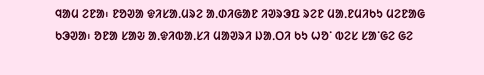ᱧᱟᱢ ᱮᱱᱟ᱾ ᱱᱚᱣᱟ ᱫᱤᱥᱟᱹᱢᱨᱮ ᱟᱹᱰᱤᱜᱟᱱ ᱤᱣᱨᱳᱯ ᱨᱮᱱ ᱢᱟᱹᱱᱢᱤᱠᱩ ᱢᱮᱱᱟᱜ ᱠᱳᱣᱟ᱾ ᱚᱱᱟ ᱥᱟᱶ ᱟᱹᱫᱤᱵᱟᱹᱥᱤ ᱢᱟᱣᱨᱤ ᱡᱟᱹᱛᱤ ᱠᱩ ᱦᱚᱸ ᱵᱮᱥ ᱥᱟᱸᱜᱮ ᱜᱮ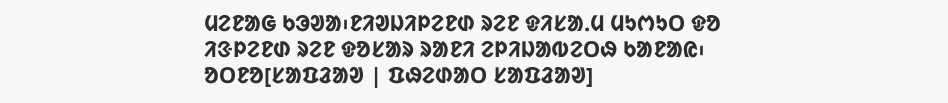ᱢᱮᱱᱟᱜ ᱠᱳᱣᱟ᱾ᱱᱤᱣᱡᱤᱞᱮᱱᱰ ᱨᱮᱱ ᱫᱤᱥᱟᱹᱢ ᱢᱩᱬᱩᱛ ᱫᱚ ᱤᱝᱞᱮᱱᱰ ᱨᱮᱱ ᱫᱚᱥᱟᱨ ᱨᱟᱱᱤ ᱮᱞᱤᱡᱟᱵᱮᱛᱷ ᱠᱟᱱᱟᱭ᱾
ᱚᱛᱱᱚ[ᱥᱟᱯᱲᱟᱣ | ᱯᱷᱮᱰᱟᱛ ᱥᱟᱯᱲᱟᱣ]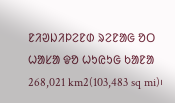ᱱᱤᱣᱡᱤᱞᱮᱱᱰ ᱨᱮᱱᱟᱜ ᱚᱛ ᱦᱟᱥᱟ ᱫᱚ ᱦᱩᱭᱩᱜ ᱠᱟᱱᱟ 268,021 km2(103,483 sq mi)᱾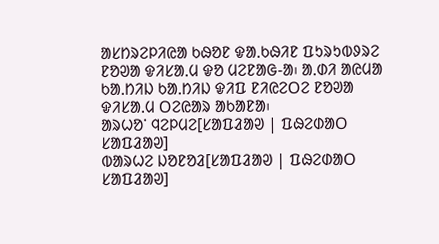ᱟᱥᱴᱨᱮᱞᱤᱭᱟ ᱠᱷᱚᱱ ᱫᱟᱹᱠᱷᱤᱱ ᱯᱩᱨᱩᱵᱽᱨᱮ ᱱᱚᱣᱟ ᱫᱤᱥᱟᱹᱢ ᱫᱚ ᱢᱮᱱᱟᱜ-ᱟ᱾ ᱟᱹᱰᱤ ᱟᱭᱢᱟ ᱠᱟᱹᱴᱤᱡ ᱠᱟᱹᱴᱤᱡ ᱫᱤᱯ ᱱᱤᱭᱮᱛᱮ ᱱᱚᱣᱟ ᱫᱤᱥᱟᱹᱢ ᱛᱮᱭᱟᱨ ᱟᱠᱟᱱᱟ᱾
ᱟᱨᱦᱚᱸ ᱧᱮᱞᱢᱮ[ᱥᱟᱯᱲᱟᱣ | ᱯᱷᱮᱰᱟᱛ ᱥᱟᱯᱲᱟᱣ]
ᱵᱟᱨᱦᱮ ᱡᱚᱱᱚᱲ[ᱥᱟᱯᱲᱟᱣ | ᱯᱷᱮᱰᱟᱛ ᱥᱟᱯᱲᱟᱣ]